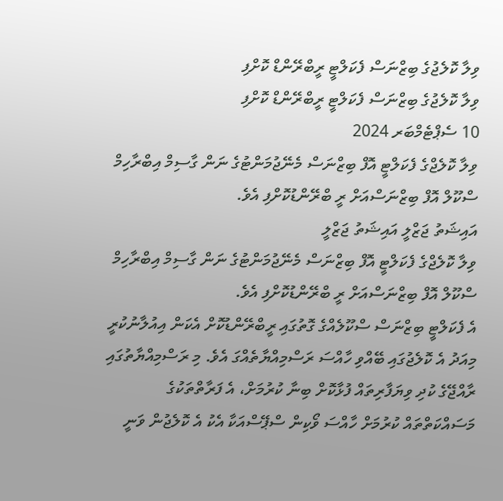ވިލާ ކޮލެޖުގެ ބިޒްނަސް ފެކަލްޓީ ރީބްރޭންޑް ކޮށްފި
ވިލާ ކޮލެޖުގެ ބިޒްނަސް ފެކަލްޓީ ރީބްރޭންޑް ކޮށްފި
10 ސެޕްޓެމްބަރ 2024
ވިލާ ކޮލެޖްގެ ފެކަލްޓީ އޮފް ބިޒްނަސް މެނޭޖުމަންޓުގެ ނަން ގާސިމް އިބްރާހިމް ސްކޫލް އޮފް ބިޒްނަސްއަށް ރީ ބްރޭންޑުކޮށްފި އެވެ.
އައިޝަތު ޖަޒްލީ އައިޝަތު ޖަޒްލީ
ވިލާ ކޮލެޖްގެ ފެކަލްޓީ އޮފް ބިޒްނަސް މެނޭޖުމަންޓުގެ ނަން ގާސިމް އިބްރާހިމް ސްކޫލް އޮފް ބިޒްނަސްއަށް ރީ ބްރޭންޑުކޮށްފި އެވެ.
އެ ފެކަލްޓީ ބިޒްނަސް ސްކޫލެއްގެ ގޮތުގައި ރީބްރޭންޑުކޮށް އެކަން އިއުލާނުކުރީ މިއަދު އެ ކޮލެޖުގައި ބޭއްވި ހާއްސަ ރަސްމިއްޔާތެއްގަ އެވެ. މި ރަސްމިއްޔާތުގައި ރާއްޖޭގެ ކުދި ވިޔަފާރިތައް ފުޅާކޮށް ބިނާ ކުރުމަށް، އެ ފަރާތްތަކުގެ މަސައްކަތްތައް ކުރުމަށް ހާއްސަ ވޯކިން ސްޕޭސްއަކާ އެކު އެ ކޮލެޖުން ވަނީ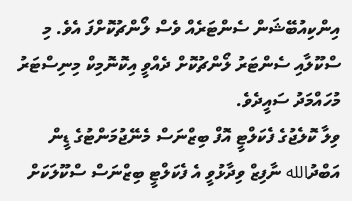އިންކިއުބޭޝަން ސެންޓަރެއް ވެސް ލޯންޗުކޮށްފަ އެވެ. މި ސްކޫލާއި ސެންޓަރު ލޯންޗުކޮށް ދެއްވީ އިކޮނޮމިކް މިނިސްޓަރު މުހައްމަދު ސައީދެވެ.
ވިލާ ކޮލެޖުގެ ފެކަލްޓީ އޮފް ބިޒްނަސް މެނޭޖުމަންޓުގެ ޑީން އަބްދުالله ނާފިޒް ވިދާޅުވީ އެ ފެކަލްޓީ ބިޒްނަސް ސްކޫލަކަށް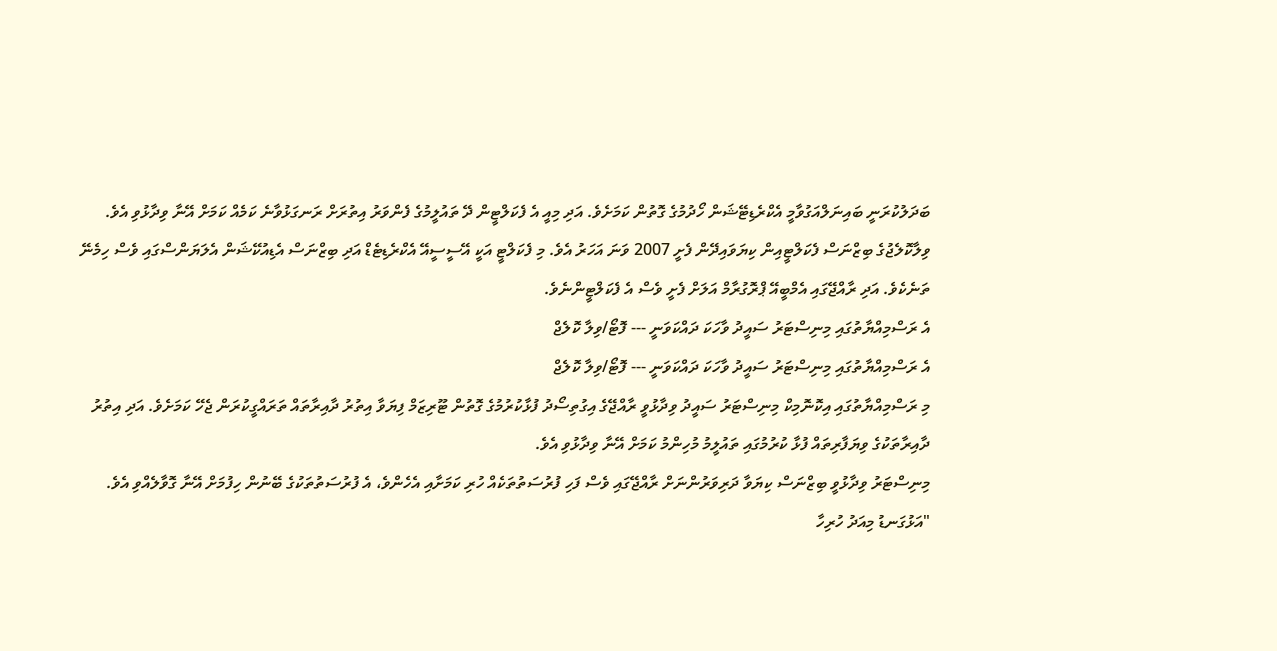ބަދަލުކުރަނީ ބައިނަލްއަގުވާމީ އެކްރެޑިޓޭޝަން ހޯދުމުގެ ގޮތުން ކަމަށެވެ. އަދި މިއީ އެ ފެކަލްޓީން ދޭ ތައުލީމުގެ ފެންވަރު އިތުރަށް ރަނގަޅުވާނެ ކަމެއް ކަމަށް އޭނާ ވިދާޅުވި އެވެ.
ވިލާކޮލެޖުގެ ބިޒްނަސް ފެކަލްޓީއިން ކިޔަވައިދޭން ފެށީ 2007 ވަނަ އަހަރު އެވެ. މި ފެކަލްޓީ އަކީ އޭސީސީއޭ އެކްރެޑިޓެޑް އަދި ބިޒްނަސް އެޑިއުކޭޝަން އެލަޔަންސްގައި ވެސް ހިމެނޭ ތަނެކެވެ. އަދި ރާއްޖޭގައި އެމްބީއޭ ޕްރޮގުރާމް އަލަށް ފެށީ ވެސް އެ ފެކަލްޓީންނެވެ.
އެ ރަސްމިއްޔާތުގައި މިނިސްޓަރު ސައީދު ވާހަކަ ދައްކަވަނީ --- ފޮޓޯ/ވިލާ ކޮލެޖް
އެ ރަސްމިއްޔާތުގައި މިނިސްޓަރު ސައީދު ވާހަކަ ދައްކަވަނީ --- ފޮޓޯ/ވިލާ ކޮލެޖް
މި ރަސްމިއްޔާތުގައި އިކޮނޮމިކް މިނިސްޓަރު ސައީދު ވިދާޅުވީ ރާއްޖޭގެ އިގުތިސޯދު ފުޅާކުރުމުގެ ގޮތުން ޓޫރިޒަމް ފިޔަވާ އިތުރު ދާއިރާތައް ތަރައްގީކުރަން ޖެހޭ ކަމަށެވެ. އަދި އިތުރު ދާއިރާތަކުގެ ވިޔަފާރިތައް ފުޅާ ކުރުމުގައި ތައުލީމު މުހިންމު ކަމަށް އޭނާ ވިދާޅުވި އެވެ.
މިނިސްޓަރު ވިދާޅުވީ ބިޒްނަސް ކިޔަވާ ދަރިވަރުންނަށް ރާއްޖޭގައި ވެސް ފަހި ފުރުސަތުތަކެއް ހުރި ކަމަށާއި އެހެންވެ، އެ ފުރުސަތުތަކުގެ ބޭނުން ހިފުމަށް އޭނާ ގޮވާލެއްވި އެވެ.
"އަޅުގަނޑު މިއަދު ހުރިހާ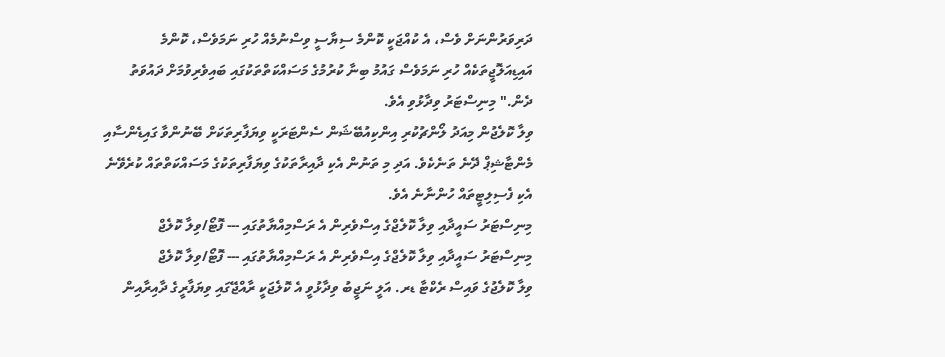ދަރިވަރުންނަށް ވެސް، އެ ކުއްޖަކީ ކޮންމެ ސިޔާސީ ވިސްނުމެއް ހުރި ނަމަވެސް، ކޮންމެ އައިޑިއަލޮޖީތަކެއް ހުރި ނަމަވެސް ގައުމު ބިނާ ކުރުމުގެ މަސައްކަތްތަކުގައި ބައިވެރިވުމަށް ދައުވަތު ދެން." މިނިސްޓަރު ވިދާޅުވި އެވެ.
ވިލާ ކޮލެޖުން މިއަދު ލޯންޗުކުރި އިންކިއުބޭޝަން ސެންޓަރަކީ ވިޔަފާރިތަކަށް ބޭނުންވާ ގައިޑެންސާއި މެންޓާޝިޕް ދޭނެ ތަނެކެވެ. އަދި މި ތަނުން އެކި ދާއިރާތަކުގެ ވިޔަފާރިތަކުގެ މަސައްކަތްތައް ކުރެވޭނެ އެކި ފެސިލިޓީތައް ހުންނާނެ އެވެ.
މިނިސްޓަރު ސައީދާއި ވިލާ ކޮލެޖްގެ އިސްވެރިން އެ ރަސްމިއްޔާތުގައި --- ފޮޓޯ/ވިލާ ކޮލެޖް
މިނިސްޓަރު ސައީދާއި ވިލާ ކޮލެޖްގެ އިސްވެރިން އެ ރަސްމިއްޔާތުގައި --- ފޮޓޯ/ވިލާ ކޮލެޖް
ވިލާ ކޮލެޖުގެ ވައިސް ރެކްޓާ ޑރ. އަލީ ނަޖީބު ވިދާޅުވީ އެ ކޮލެޖަކީ ރާއްޖޭގައި ވިޔަފާރީގެ ދާއިރާއިން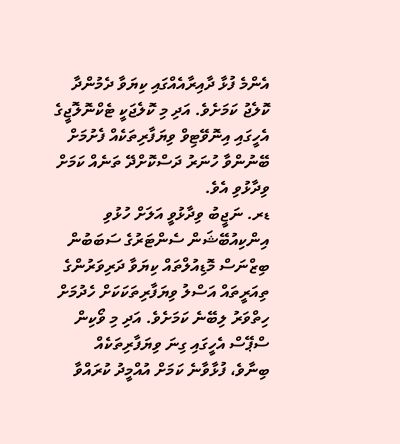އެންމެ ފުޅާ ދާއިރާއެއްގައި ކިޔަވާ ދެމުންދާ ކޮލެޖު ކަމަށެވެ. އަދި މި ކޮލެޖަކީ ޓެކްނޮލޮޖީގެ އެހީގައި އިނޮވޭޓިވް ވިޔަފާރިތަކެއް ފެށުމަށް ބޭނުންވާ ހުނަރު ދަސްކޮށްދޭ ތަނެއް ކަމަށް ވިދާޅުވި އެވެ.
ޑރ. ނަޖީބު ވިދާޅުވީ އަލަށް ހުޅުވި އިންކިއުބޭޝަން ސެންޓަރުގެ ސަބަބުން ބިޒްނަސް މޮޑިއުލްތައް ކިޔަވާ ދަރިވަރުންގެ ތިއަރީތައް އަސްލު ވިޔަފާރިތަކަކަށް ހެދުމަށް ހިތްވަރު ލިބޭނެ ކަމަށެވެ. އަދި މި ވޯކިން ސްޕޭސް އެހީގައި ގިނަ ވިޔަފާރިތަކެއް ބިނާވެ، ފުޅާވާނެ ކަމަށް އުއްމީދު ކުރައްވާ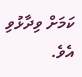ކަމަށް ވިދާޅުވި އެވެ.